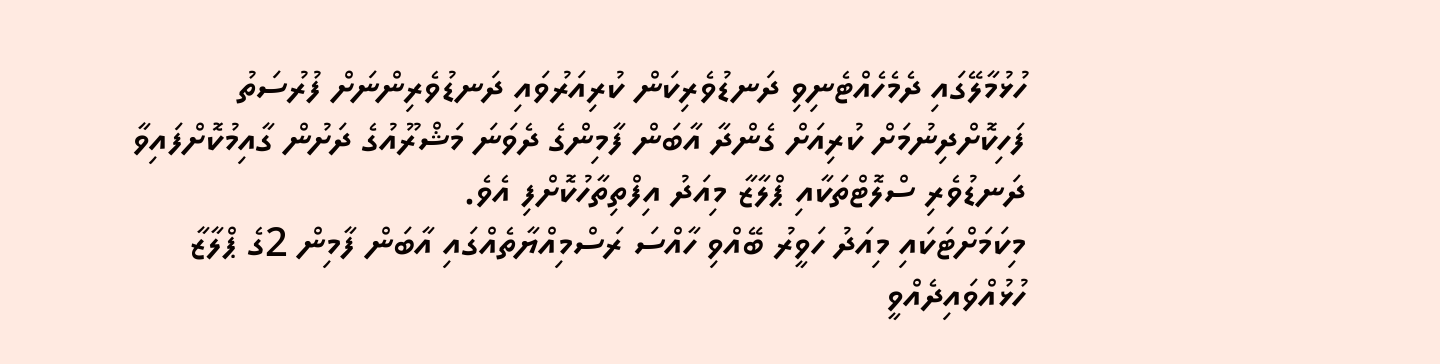ހުޅުމާލޭގައި ދެމެހެއްޓެނިވި ދަނޑުވެރިކަން ކުރިއަރުވައި ދަނޑުވެރިންނަށް ފުރުސަތު ފަހިކޮށްދިނުމަށް ކުރިއަށް ގެންދާ އާބަން ފާމިންގެ ދެވަނަ މަޝްރޫއުގެ ދަށުން ގާއިމުކޮށްފައިވާ ދަނޑުވެރި ސްލޮޓްތަކާއި ޕްލާޒާ މިއަދު އިފްތިތާހުކޮށްފި އެވެ.
މިކަމަށްޓަކައި މިއަދު ހަވީރު ބޭއްވި ހާއްސަ ރަސްމިއްޔާތެއްގައި އާބަން ފާމިން 2ގެ ޕްލާޒާ ހުޅުއްވައިދެއްވީ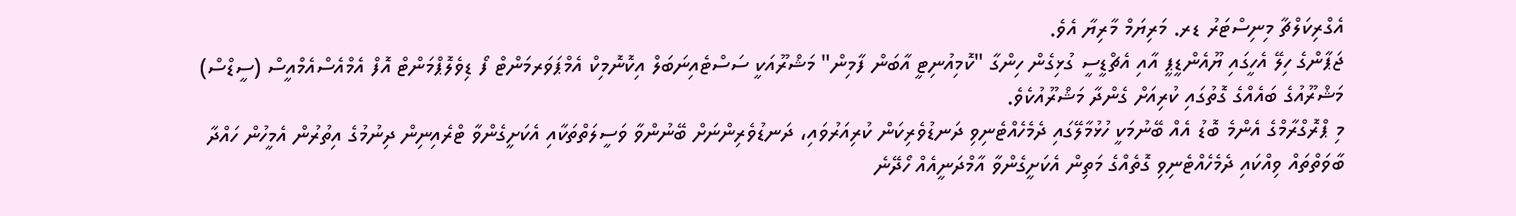އެގްރިކަލްޗާ މިނިސްޓަރު ޑރ. މަރިޔަމް މާރިޔާ އެވެ.
ޖަޕާންގެ ހިލޭ އެހީގައި ޔޫއެންޑީޕީ އާއި އެޗްޑީސީ ގުޅިގެން ހިންގާ "ކޮމިއުނިޓީ އާބަން ފާމިން" މަޝްރޫއަކީ ސަސްޓެއިނަބަލް އިކޮނޮމިކް އެމްޕަވަރމަންޓް ފޯ ޑިވެލޮޕްމަންޓް އޮފް އެމްއެސްއެމްއީސް (ސީޑްސް) މަޝްރޫއުގެ ބައެއްގެ ގޮތުގައި ކުރިއަށް ގެންދާ މަޝްރޫއުކެވެ.
މި ޕްރޮގްރާމްގެ އެންމެ ބޮޑު އެއް ބޭނުމަކީ ހުޅުމާލޭގައި ދެމެހެއްޓެނިވި ދަނޑުވެރިކަން ކުރިއަރުވައި، ދަނޑުވެރިންނަށް ބޭނުންވާ ވަސީލަތްތަކާއި އެކަށީގެންވާ ޓްރެއިނިން ދިނުމުގެ އިތުރުން އެމީހުން ހައްދާ ބާވަތްތައް ވިއްކައި ދެމެހެއްޓެނިވި ގޮތެއްގެ މަތިން އެކަށީގެންވާ އާމްދަނީއެއް ހޯދޭނެ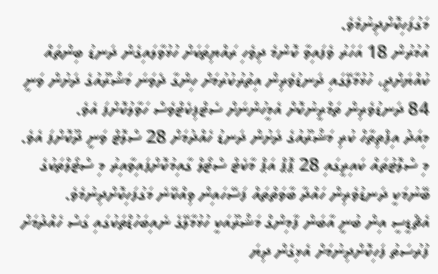މަގުފަހިކޮށްދިނުމެވެ.
އުމުރުން 18 އަހަރު ވެފައިވާ ކޮންމެ ދިވެހި ރައްޔިތަކަށް ހުޅުވާލައިގެން ދަނޑު ބިންތައް ކުއްޔަށްދީ، ހުޅުމާލޭގައި ދަނޑުވެރިން އިތުރުކުރުމަށް ހިންގާ ދެވަނަ މަޝްރޫއުގެ ދަށުން ވަނީ 84 ދަނޑުވެރިން ތަމްރީނުކޮށް އެމީހުންނަށް ސެޓްފިކެޓްވެސް ހަވާލުކޮށްފަ އެވެ.
މިއަދު އިފްތިތާހް ކުރި މަޝްރޫއުގެ ދަށުން ދަނޑު ހެއްދުމަށް 28 ސްލޮޓް ވަނީ ދޫކޮށްފަ އެވެ. މި ސްލޮޓުތައް ކައިރީގައި 28 ޕޮޕް އަޕް މާކެޓް ސްޓޯލް ގާއިމުކޮށްފައިވާއިރު މި ސްޓޯލްތަކުގެ ބޭނުމަކީ ދަނޑުވެރިން ހައްދާ ބާވަތްތައް ފަސޭހައިން ވިއްކޭނެ މަގުފަހިކޮށްދިނުމެވެ.
އެޗްޑީސީ އިން ބުނީ އާބަން ފާމިންގް މަޝްރޫއަކީ ހުޅުމާލޭގެ ނެއިބަހުޑްތަކުގައި ގަސް ހެއްދުމަށް ފުރުސަތު ފަހިކޮށްދިނުމަށް އެޅިގެން ދިޔަ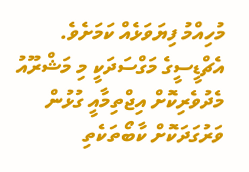މުހިއްމު ފިޔަވަޅެއް ކަމަށެވެ.
އެޗްޑީސީގެ މަގްސަދަކީ މި މަޝްރޫއު މެދުވެރިކޮށް އިޖްތިމާއީ ގުޅުން ވަރުގަދަކޮށް ކާބޯތަކެތި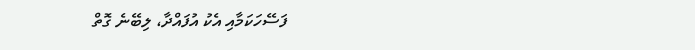ފަސޭހަކަމާއި އެކު އުފައްދާ، ލިބޭނެ ގޮތް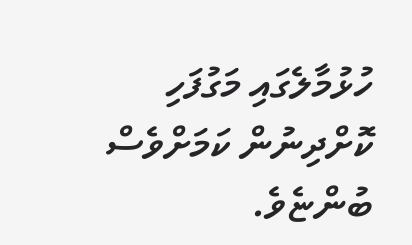ހުޅުމާލެގައި މަގުފަހި ކޮށްދިނުން ކަމަށްވެސް ބުންޏެވެ.